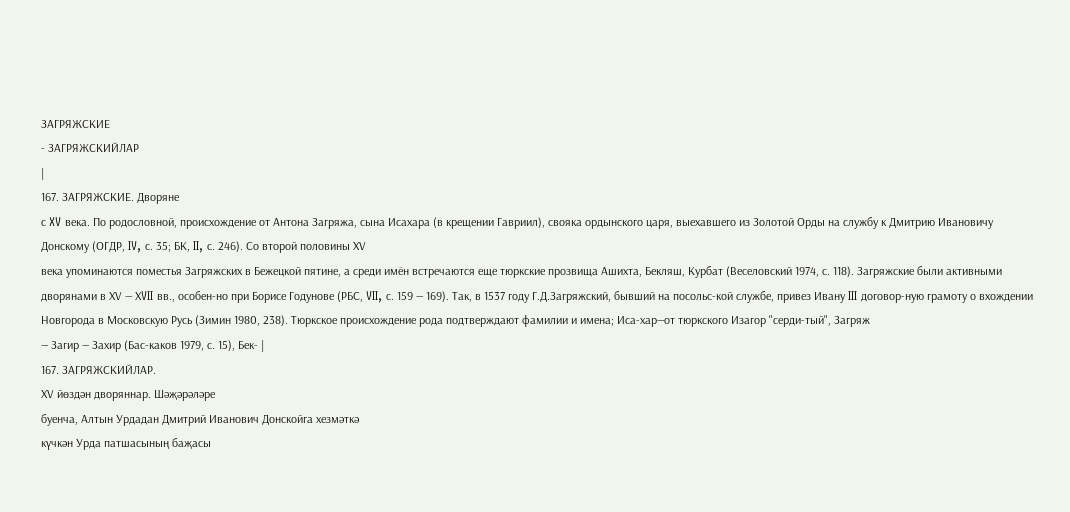ЗАГРЯЖСКИЕ
- ЗАГРЯЖСКИЙЛАР
|
167. ЗАГРЯЖСКИЕ. Дворяне
с XV века. По родословной, происхождение от Антона Загряжа, сына Исахара (в крещении Гавриил), свояка ордынского царя, выехавшего из Золотой Орды на службу к Дмитрию Ивановичу Донскому (ОГДР, IV, с. 35; БК, II, с. 246). Со второй половины ХV
века упоминаются поместья Загряжских в Бежецкой пятине, а среди имён встречаются еще тюркские прозвища Ашихта, Бекляш, Курбат (Веселовский 1974, с. 118). Загряжские были активными дворянами в ХV — ХVII вв., особен-но при Борисе Годунове (РБС, VII, с. 159 — 169). Так, в 1537 году Г.Д.Загряжский, бывший на посольс-кой службе, привез Ивану III договор-ную грамоту о вхождении Новгорода в Московскую Русь (Зимин 1980, 238). Тюркское происхождение рода подтверждают фамилии и имена; Иса-хар—от тюркского Изагор "серди-тый", Загряж
— Загир — Захир (Бас-каков 1979, с. 15), Бек- |
167. ЗАГРЯЖСКИЙЛАР.
ХV йөздән дворяннар. Шәҗәрәләре
буенча, Алтын Урдадан Дмитрий Иванович Донскойга хезмәткә
күчкән Урда патшасының баҗасы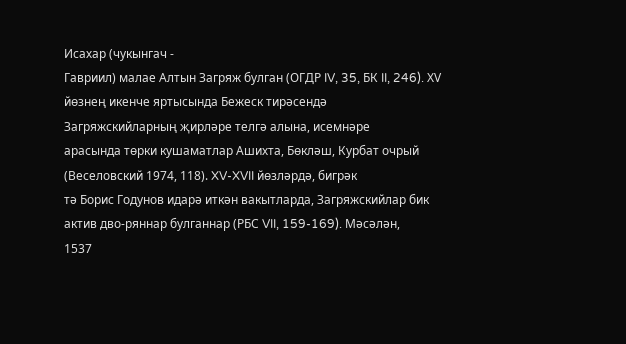Исахар (чукынгач -
Гавриил) малае Алтын Загряж булган (ОГДР IV, 35, БК II, 246). ХV
йөзнең икенче яртысында Бежеск тирәсендә
Загряжскийларның җирләре телгә алына, исемнәре
арасында төрки кушаматлар Ашихта, Бөкләш, Курбат очрый
(Веселовский 1974, 118). XV-XVII йөзләрдә, бигрәк
тә Борис Годунов идарә иткән вакытларда, Загряжскийлар бик
актив дво-ряннар булганнар (РБС VII, 159-169). Мәсәлән,
1537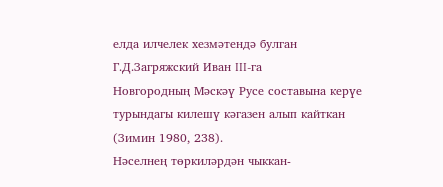елда илчелек хезмәтендә булган Г.Д.Загряжский Иван III-га
Новгородның Мәскәү Русе составына керүе
турындагы килешү кәгазен алып кайткан (Зимин 1980, 238).
Нәселнең төркиләрдән чыккан-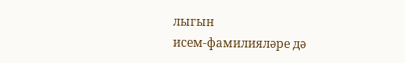лыгын
исем-фамилияләре дә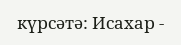күрсәтә: Исахар -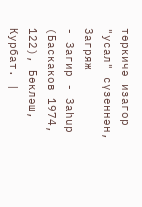төркичә изагор "усал" сүзеннән, Загряж
- Загир - Зaһup (Баскаков 1974, 122), Бөкләш, Курбат. |